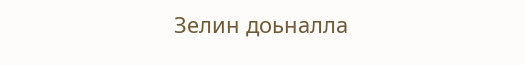Зелин доьналла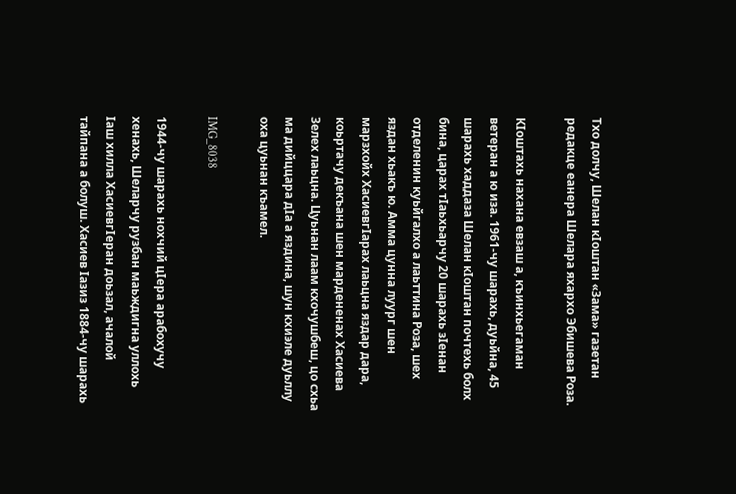Тхо долчу, Шелан кIоштан «Зама» газетан редакце еанера Шелара яхархо Эбишева Роза.

КIоштахь нахана евзаш а, къинхьегаман ветеран а ю иза. 1961-чу шарахь, дуьйна, 45 шарахь хаддаза Шелан кIоштан почтехь болх бина, царах тIаьхьарчу 20 шарахь зIенан отделенин куьйгалхо а лаьттина Роза, шех яздан хьакъ ю. Амма цунна луург шен марзхойх ХасиевгIарах лаьцна яздар дара, коьртачу декъана шен мардененах Хасиева Зелех лаьцна. Цуьнан лаам кхочушбеш, цо схьа ма дийццара дIа а яздина, шун кхиэле дуьллу оха цуьнан къамел.

IMG_8038

1944-чу шарахь нохчий цIера арабохучу хенахь, Шеларчу рузбан маьждигна уллохь Iаш хилла ХасиевгIеран доьзал, ачалой тайпана а болуш. Хасиев Iазиз 1884-чу шарахь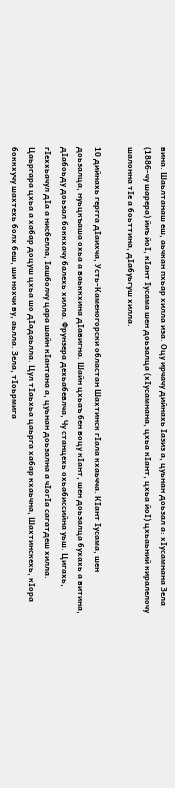вина. Шаьлтанаш еш, аьчкан пхьар хилла иза. Оцу ирчачу дийнахь Iазиз а, цуьнан доьзал а: хIусамнана Зела (1886-чу шарера) йиъ йоI, кIант Iусама шен доьзалца (хIусамнана, цхьа кIант, цхьа йоI) цхьаьний киралелочу шалонна тIе а боьттина, дIабуьгуш хилла.

10 дийнахь гергга дIаихча, Усть-Каменогорски областан Шахтинск гIала кхаьчча. КIант Iусама, шен доьзалца, нуьцкъаша охьа а ваьккхина дIавигна. Шайн цхьаъ бен воцу кIант, шен доьзалца бухахь а витина, дIабоьду доьзал боккхачу балехь хилла. Фрунзера дехьабевлча, Чу станцехь охьабиссийна уьш. Цигахь, гIеххьачул дIа а нисбелла, Iашболчу цара шайн кIантана а, цуьнан доьзална а чIогIа сагатдеш хилла. Цаьргара цхьа а хабар доцуш цхьа шо дIадаьлла. Цул тIаьхьа цаьрга хабар кхаьчна, Шахтинскехь, кIора боккхучу шахтехь болх беш, ши нохчи ву, аьлла. Зела, тIоьрмига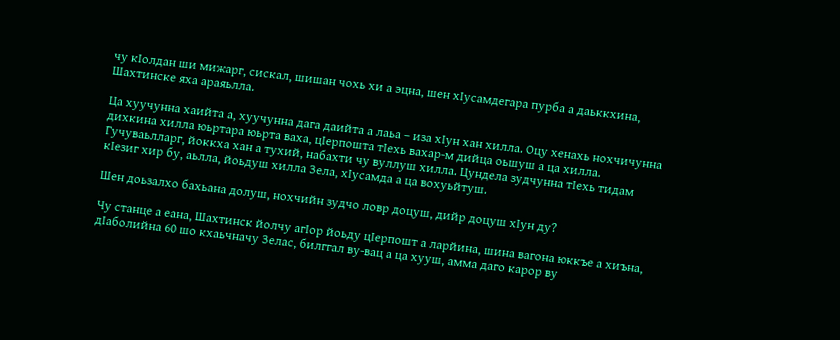чу кIолдан ши мижарг, сискал, шишан чохь хи а эцна, шен хIусамдегара пурба а даьккхина, Шахтинске яха араяьлла.

Ца хуучунна хаийта а, хуучунна дага даийта а лаьа – иза хIун хан хилла. Оцу хенахь нохчичунна дихкина хилла юьртара юьрта ваха, цIерпошта тIехь вахар-м дийца оьшуш а ца хилла. Гучуваьлларг, йоккха хан а тухий, набахти чу вуллуш хилла. Цундела зудчунна тIехь тидам кIезиг хир бу, аьлла, йоьдуш хилла Зела, хIусамда а ца вохуьйтуш.

Шен доьзалхо бахьана долуш, нохчийн зудчо ловр доцуш, дийр доцуш хIун ду?

Чу станце а еана, Шахтинск йолчу агIор йоьду цIерпошт а ларйина, шина вагона юккъе а хиъна, дIаболийна 60 шо кхаьчначу Зелас, билггал ву-вац а ца хууш, амма даго карор ву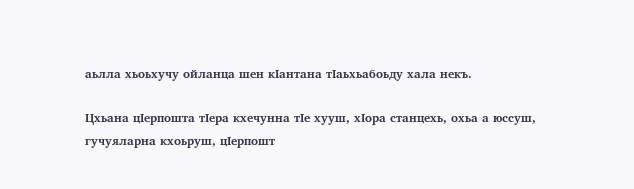аьлла хьоьхучу ойланца шен кIантана тIаьхьабоьду хала некъ.

Цхьана цIерпошта тIера кхечунна тIе хууш, хIора станцехь, охьа а юссуш, гучуяларна кхоьруш, цIерпошт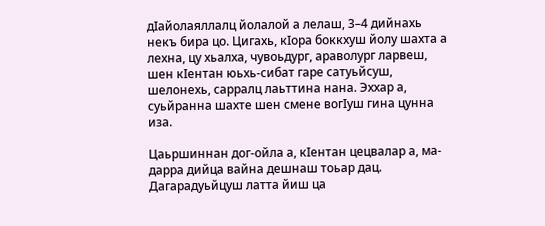дIайолаяллалц йолалой а лелаш, 3–4 дийнахь некъ бира цо. Цигахь, кIора боккхуш йолу шахта а лехна, цу хьалха, чувоьдург, араволург ларвеш, шен кIентан юьхь-сибат гаре сатуьйсуш, шелонехь, сарралц лаьттина нана. Эххар а, суьйранна шахте шен смене вогIуш гина цунна иза.

Цаьршиннан дог-ойла а, кIентан цецвалар а, ма-дарра дийца вайна дешнаш тоьар дац. Дагарадуьйцуш латта йиш ца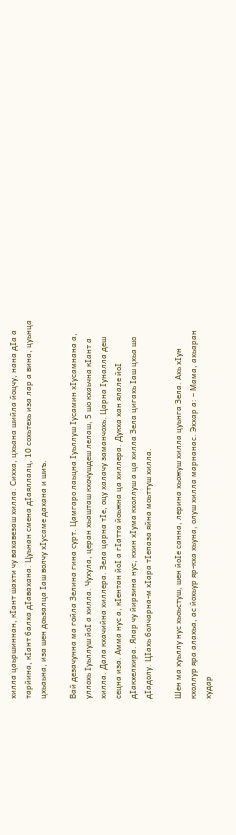хилла цаьршиннан, кIант шахти чу вахавезаш хилла. Сихха, цхьана шийла йоцчу, нана дIа а тарйина, кIант балха дIавахана. Цуьнан смена дIаяллалц, 10 сохьтехь иза лар а вина, цуьнца цхьаьна, иза шен доьзалца Iаш волчу хIусаме дахана и шиъ.

Вай дезачунна ма гойла Зелина гина сурт. Цамгаро лаьцна Iуьллуш Iусамин хIусамнана а, уллохь Iуьллуш йоI а хилла. Чухула, церан хьашташ кхочушдеш лелаш, 5 шо кхаьчна кIант а хилла. Дала кхачийна хиллера. Зела царна тIе, оцу халачу заманчохь. Царна Iуналла деш сецна иза. Амма нус а, кIентан йоI а гIатта йоьжна ца хиллера. Дукха хан ялале йоI дIакхелхира. Ялар чу йирзина нус, кхин хIума кхоллуш а ца хилла Зела цигахь Iаш цхьа шо дIадолу. ЦIахь болчарна-м хIара тIепаза яйна моьттуш хилла.

Шен ма хуьллу нус хьоьстуш, шен йоIе санна, лерина хьожуш хилла цуьнга Зела. Ахь хIун кхоллур яра алахьа, ас йохьур яр-кха хьуна, олуш хилла марнанас. Эххар а: – Мама, ахьаран худар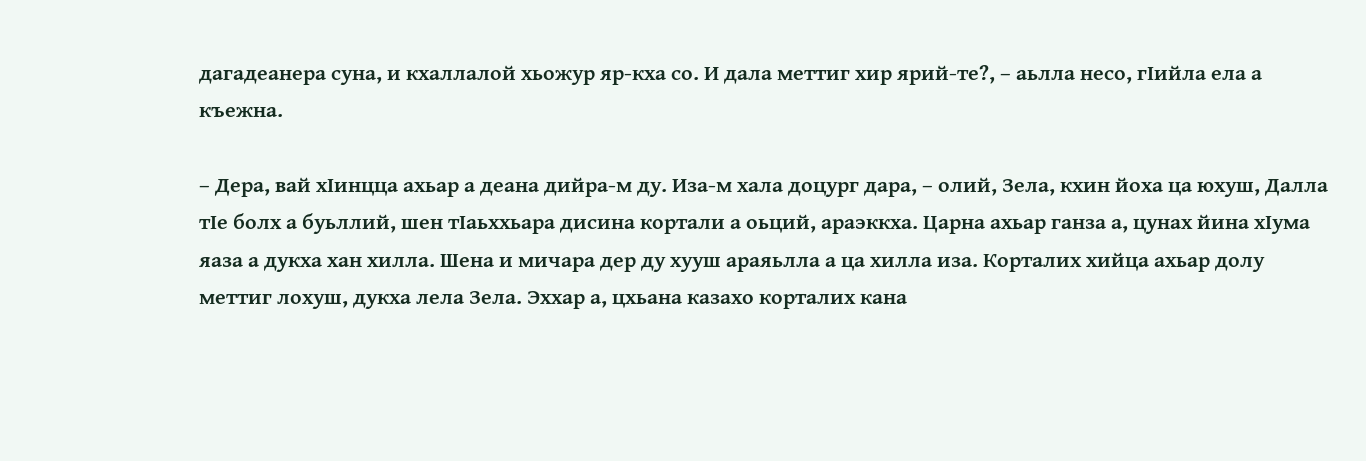дагадеанера суна, и кхаллалой хьожур яр-кха со. И дала меттиг хир ярий-те?, – аьлла несо, гIийла ела а къежна.

– Дера, вай хIинцца ахьар а деана дийра-м ду. Иза-м хала доцург дара, – олий, Зела, кхин йоха ца юхуш, Далла тIе болх а буьллий, шен тIаьххьара дисина кортали а оьций, араэккха. Царна ахьар ганза а, цунах йина хIума яаза а дукха хан хилла. Шена и мичара дер ду хууш араяьлла а ца хилла иза. Корталих хийца ахьар долу меттиг лохуш, дукха лела Зела. Эххар а, цхьана казахо корталих кана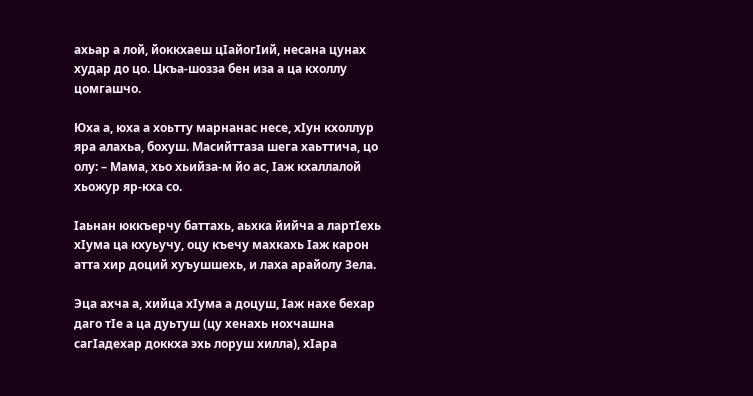ахьар а лой, йоккхаеш цIайогIий, несана цунах худар до цо. Цкъа-шозза бен иза а ца кхоллу цомгашчо.

Юха а, юха а хоьтту марнанас несе, хIун кхоллур яра алахьа, бохуш. Масийттаза шега хаьттича, цо олу: – Мама, хьо хьийза-м йо ас, Iаж кхаллалой хьожур яр-кха со.

Iаьнан юккъерчу баттахь, аьхка йийча а лартIехь хIума ца кхуьучу, оцу къечу махкахь Iаж карон атта хир доций хуъушшехь, и лаха арайолу Зела.

Эца ахча а, хийца хIума а доцуш, Iаж нахе бехар даго тIе а ца дуьтуш (цу хенахь нохчашна сагIадехар доккха эхь лоруш хилла), хIара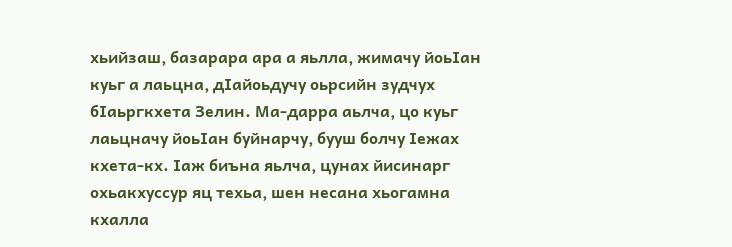хьийзаш, базарара ара а яьлла, жимачу йоьIан куьг а лаьцна, дIайоьдучу оьрсийн зудчух бIаьргкхета Зелин. Ма-дарра аьлча, цо куьг лаьцначу йоьIан буйнарчу, бууш болчу Iежах кхета-кх. Iаж биъна яьлча, цунах йисинарг охьакхуссур яц техьа, шен несана хьогамна кхалла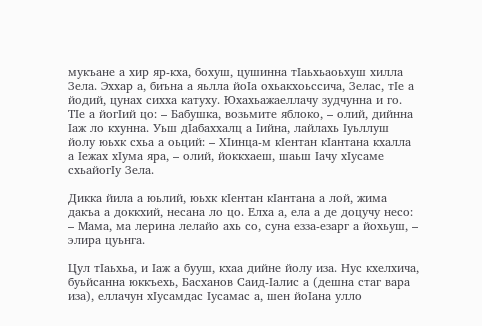мукъане а хир яр-кха, бохуш, цушинна тIаьхьаоьхуш хилла Зела. Эххар а, биъна а яьлла йоIа охьакхоьссича, Зелас, тIе а йодий, цунах сихха катуху. Юхахьажаеллачу зудчунна и го. ТIе а йогIий цо: – Бабушка, возьмите яблоко, – олий, дийнна Iаж ло кхунна. Уьш дIабаххалц а Iийна, лайлахь Iуьллуш йолу юьхк схьа а оьций: – ХIинца-м кIентан кIантана кхалла а Iежах хIума яра, – олий, йоккхаеш, шаьш Iачу хIусаме схьайогIу Зела.

Дикка йила а юьлий, юьхк кIентан кIантана а лой, жима дакъа а доккхий, несана ло цо. Елха а, ела а де доцучу несо: – Мама, ма лерина лелайо ахь со, суна езза-езарг а йохьуш, – элира цуьнга.

Цул тIаьхьа, и Iаж а бууш, кхаа дийне йолу иза. Нус кхелхича, буьйсанна юккъехь, Басханов Саид-Iалис а (дешна стаг вара иза), еллачун хIусамдас Iусамас а, шен йоIана улло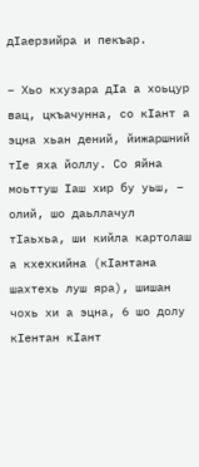дIаерзийра и пекъар.

– Хьо кхузара дIа а хоьцур вац, цкъачунна, со кIант а эцна хьан дений, йижаршний тIе яха йоллу. Со яйна моьттуш Iаш хир бу уьш, – олий, шо даьллачул тIаьхьа, ши кийла картолаш а кхехкийна (кIантана шахтехь луш яра), шишан чохь хи а эцна, 6 шо долу кIентан кIант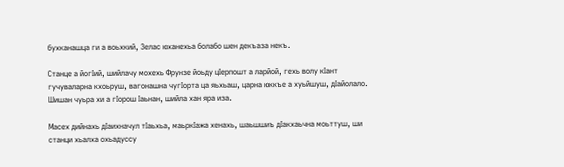бухканашца ги а воьхкий, Зелас юханехьа болабо шен декъаза некъ.

Станце а йогIий, шийлачу мохехь Фрунзе йоьду цIерпошт а ларйой, гехь волу кIант гучуваларна кхоьруш, вагонашна чугIорта ца яьхьаш, царна юккъе а хуьйшуш, дIайолало. Шишан чуьра хи а гIорош Iаьнан, шийла хан яра иза.

Масех дийнахь дIаихначул тIаьхьа, маьркIажа хенахь, шаьшшиъ дIакхаьчна моьттуш, ши станци хьалха охьадуссу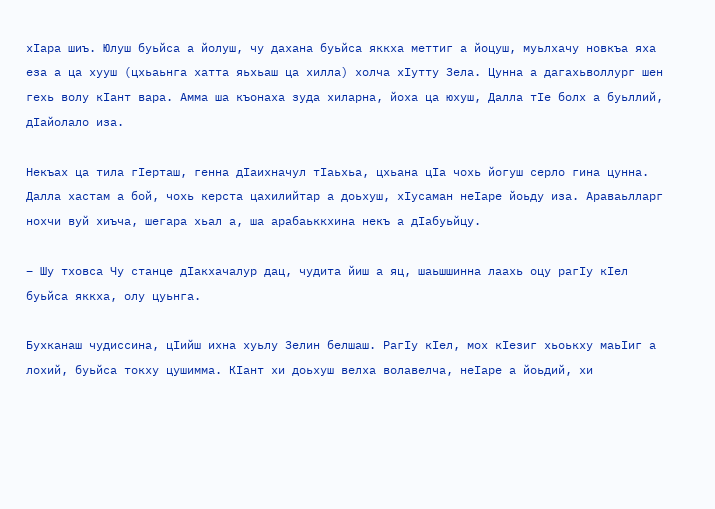хIара шиъ. Юлуш буьйса а йолуш, чу дахана буьйса яккха меттиг а йоцуш, муьлхачу новкъа яха еза а ца хууш (цхьаьнга хатта яьхьаш ца хилла) холча хIутту Зела. Цунна а дагахьволлург шен гехь волу кIант вара. Амма ша къонаха зуда хиларна, йоха ца юхуш, Далла тIе болх а буьллий, дIайолало иза.

Некъах ца тила гIерташ, генна дIаихначул тIаьхьа, цхьана цIа чохь йогуш серло гина цунна. Далла хастам а бой, чохь керста цахилийтар а доьхуш, хIусаман неIаре йоьду иза. Араваьлларг нохчи вуй хиъча, шегара хьал а, ша арабаьккхина некъ а дIабуьйцу.

– Шу тховса Чу станце дIакхачалур дац, чудита йиш а яц, шаьшшинна лаахь оцу рагIу кIел буьйса яккха, олу цуьнга.

Бухканаш чудиссина, цIийш ихна хуьлу Зелин белшаш. РагIу кIел, мох кIезиг хьоькху маьIиг а лохий, буьйса токху цушимма. КIант хи доьхуш велха волавелча, неIаре а йоьдий, хи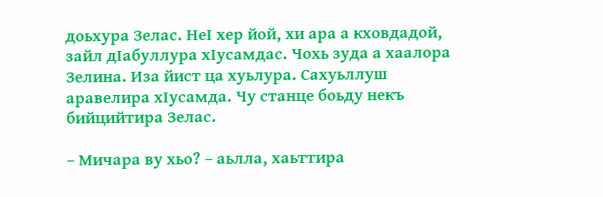доьхура Зелас. НеI хер йой, хи ара а кховдадой, зайл дIабуллура хIусамдас. Чохь зуда а хаалора Зелина. Иза йист ца хуьлура. Сахуьллуш аравелира хIусамда. Чу станце боьду некъ бийцийтира Зелас.

– Мичара ву хьо? – аьлла, хаьттира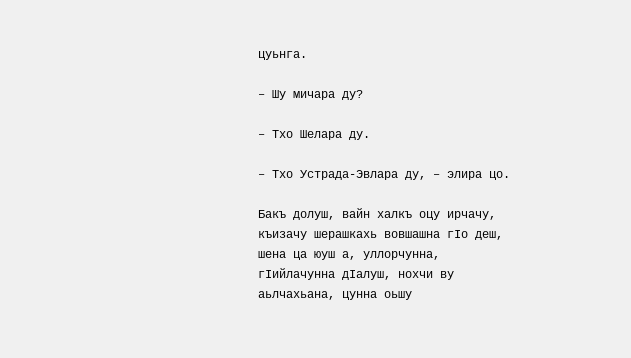цуьнга.

– Шу мичара ду?

– Тхо Шелара ду.

– Тхо Устрада-Эвлара ду, – элира цо.

Бакъ долуш, вайн халкъ оцу ирчачу, къизачу шерашкахь вовшашна гIо деш, шена ца юуш а, уллорчунна, гIийлачунна дIалуш, нохчи ву аьлчахьана, цунна оьшу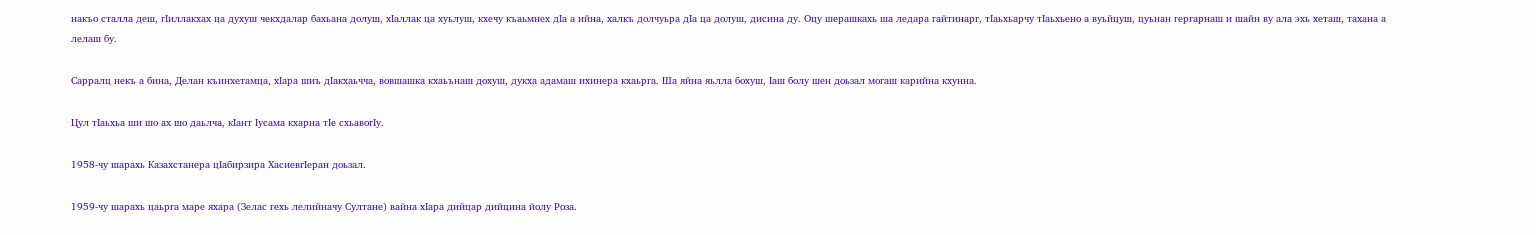накъо сталла деш, гIиллакхах ца духуш чекхдалар бахьана долуш, хIаллак ца хуьлуш, кхечу къаьмнех дIа а ийна, халкъ долчуьра дIа ца долуш, дисина ду. Оцу шерашкахь ша ледара гайтинарг, тIаьхьарчу тIаьхьено а вуьйцуш, цуьнан гергарнаш и шайн ву ала эхь хеташ, тахана а лелаш бу.

Сарралц некъ а бина, Делан къинхетамца, хIара шиъ дIакхаьчча, вовшашка кхаьънаш дохуш, дукха адамаш ихинера кхаьрга. Ша яйна яьлла бохуш, Iаш болу шен доьзал могаш карийна кхунна.

Цул тIаьхьа ши шо ах шо даьлча, кIант Iусама кхарна тIе схьавогIу.

1958-чу шарахь Казахстанера цIабирзира ХасиевгIеран доьзал.

1959-чу шарахь цаьрга маре яхара (Зелас гехь лелийначу Султане) вайна хIара дийцар дийцина йолу Роза.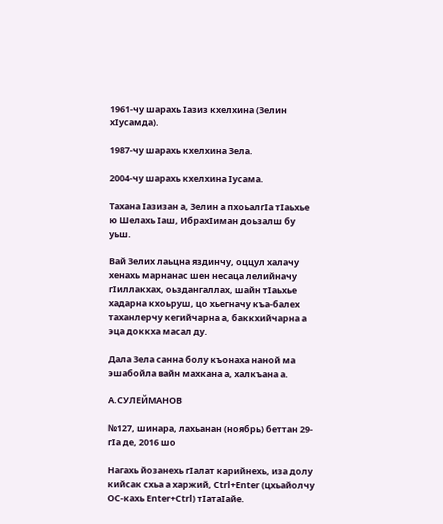1961-чу шарахь Iазиз кхелхина (Зелин хIусамда).

1987-чу шарахь кхелхина Зела.

2004-чу шарахь кхелхина Iусама.

Тахана Iазизан а, Зелин а пхоьалгIа тIаьхье ю Шелахь Iаш, ИбрахIиман доьзалш бу уьш.

Вай Зелих лаьцна яздинчу, оццул халачу хенахь марнанас шен несаца лелийначу гIиллакхах, оьздангаллах, шайн тIаьхье хадарна кхоьруш, цо хьегначу къа-балех таханлерчу кегийчарна а, баккхийчарна а эца доккха масал ду.

Дала Зела санна болу къонаха наной ма эшабойла вайн махкана а, халкъана а.

А.СУЛЕЙМАНОВ

№127, шинара, лахьанан (ноябрь) беттан 29-гIа де, 2016 шо

Нагахь йозанехь гIалат карийнехь, иза долу кийсак схьа а харжий, Ctrl+Enter (цхьайолчу ОС-кахь Enter+Ctrl) тIатаIайе.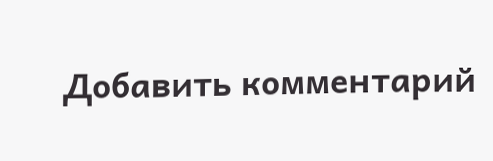Добавить комментарий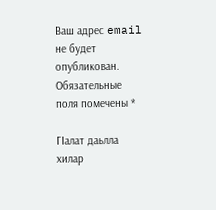Ваш адрес email не будет опубликован. Обязательные поля помечены *

ГIалат даьлла хилар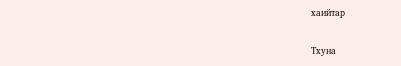хаийтар

Тхуна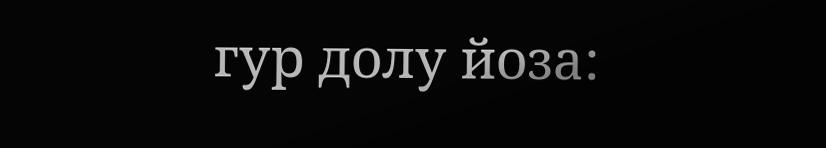гур долу йоза: